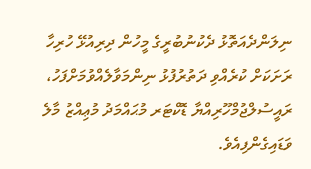ނިލަންދެއަތޮޅު ދެކުނުބުރީގެ މީހުން ދިރިއުޅޭ ހުރިހާ ރަށަކަށް ކުރެއްވި ދަތުރުފުޅު ނިންމަވާލެއްވުމަށްފަހު، ރައީސުލްޖުމްހޫރިއްޔާ ޑޮކްޓަރ މުޙައްމަދު މުޢިއްޒު މާލެ ވަޑައިގެންފިއެވެ.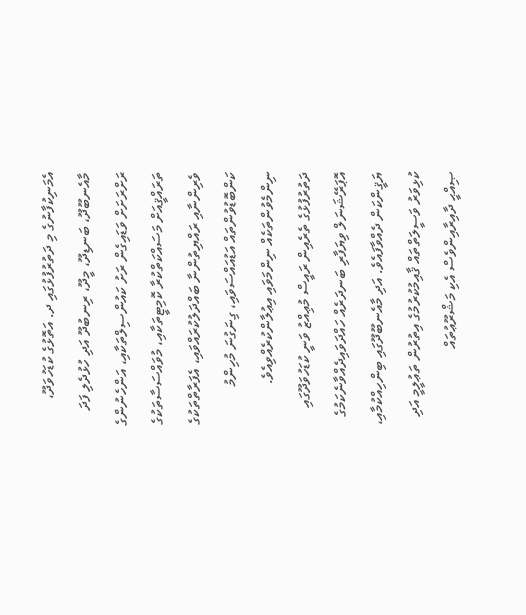އެމަނިކުފާނުގެ މި ދަތުރުފުޅުގައި ދ. އަތޮޅުގެ ކުޑަހުވަދޫ، މާއެނބޫދޫ، ބަނޑިދޫ، މީދޫ، ރިނބުދޫ އަދި ހުޅުދެލި ފަދަ ރަށްރަށަށް ވަޑައިގެން ރަށު ކައުންސިލްތަކާއި، އަންހެނުންގެ ތަރައްޤީއަށް މަސައްކަތްކުރާ ކޮމިޓީތަކާއި، މުވައްސަސާތަކުގެ ވެރިންނާއި ރައްޔިތުންނާ ބައްދަލުކުރައްވައި، އެފަރާތްތަކުގެ ކަންބޮޑުވުންތައް އަޑުއައްސަވައި، ގިނަގުނަ މުހިންމު ނިންމެވުންތަކެއް ނިންމަވައި އިޢުލާންކުރެއްވިއެވެ.
ދަތުރުފުޅުގެ ތެރެއިން ރައީސް މުޢިއްޒު ވަނީ ކުޑަހުވަދޫގައި އޮޕަރޭޝަނަލް ވިޔަފާރި ބަނދަރެއް ހައްދަވައިދެއްވާނެކަމުގެ ޔަޤީންކަން ދެއްވާފައެވެ. އަދި މާއެނބޫދޫގައި ބިންހިއްކުމާއި، ކުޅިވަރު ވަސީލަތްތައް ޤާއިމުކުރުމުގެ އިތުރުން ތަޢުލީމީ އަދި ޞިއްޙީ ދާއިރާއިންވެސް އެކި މަޝްރޫޢުތައް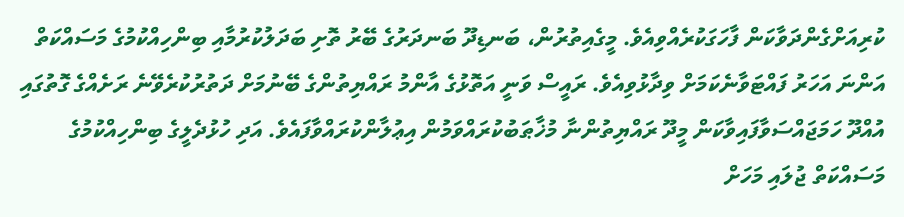ކުރިއަށްގެންދަވާކަން ފާހަގަކުރެއްވިއެވެ. މީގެއިތުރުން، ބަނޑިދޫ ބަނދަރުގެ ބޭރު ތޮށި ބަދަލުކުރުމާއި ބިންހިއްކުމުގެ މަސައްކަތް އަންނަ އަހަރު ފައްޓަވާނެކަމަށް ވިދާޅުވިއެވެ. ރައީސް ވަނީ އަތޮޅުގެ އާންމު ރައްޔިތުންގެ ބޭނުމަށް ދަތުރުކުރެވޭނެ ރަށެއްގެ ގޮތުގައި އުއްދޫ ހަމަޖައްސަވާފައިވާކަން މީދޫ ރައްޔިތުންނާ މުޚާޠަބުކުރައްވަމުން އިޢުލާންކުރައްވާފައެވެ. އަދި ހުޅުދެލީގެ ބިންހިއްކުމުގެ މަސައްކަތް ޖުލައި މަހަށް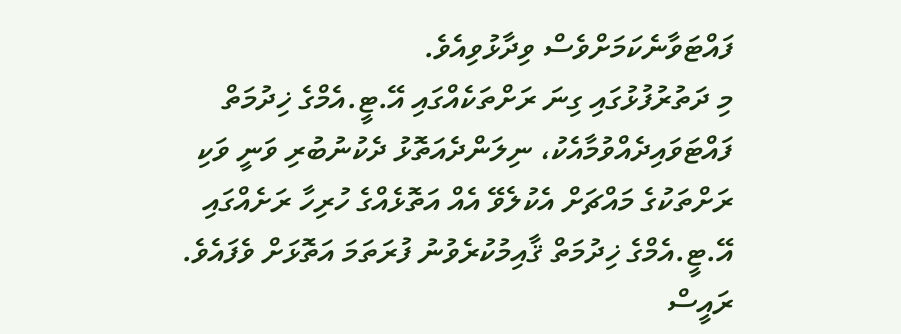ފައްޓަވާނެކަމަށްވެސް ވިދާޅުވިއެވެ.
މި ދަތުރުފުޅުގައި ގިނަ ރަށްތަކެއްގައި އޭ.ޓީ.އެމްގެ ޚިދުމަތް ފައްޓަވައިދެއްވުމާއެކު، ނިލަންދެއަތޮޅު ދެކުނުބުރި ވަނީ ވަކި ރަށްތަކުގެ މައްޗަށް އެކުލެވޭ އެއް އަތޮޅެއްގެ ހުރިހާ ރަށެއްގައި އޭ.ޓީ.އެމްގެ ޚިދުމަތް ޤާއިމުކުރެވުނު ފުރަތަމަ އަތޮޅަށް ވެފައެވެ.
ރައީސް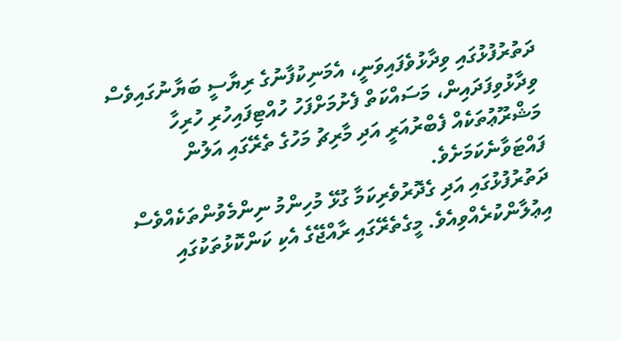ދަތުރުފުޅުގައި ވިދާޅުވެފައިވަނީ، އެމަނިކުފާނުގެ ރިޔާސީ ބަޔާނުގައިވެސް ވިދާޅުވިފަދައިން، މަސައްކަތް ފެށުމަށްފަހު ހުއްޓިފައިހުރި ހުރިހާ މަޝްރޫޢުތަކެއް ފެބްރުއަރީ އަދި މާރިޗު މަހުގެ ތެރޭގައި އަލުން ފައްޓަވާނެކަމަށެވެ.
ދަތުރުފުޅުގައި އަދި ގެދޮރުވެރިކަމާ ގުޅޭ މުހިންމު ނިންމެވުންތަކެއްވެސް އިޢުލާންކުރެއްވިއެވެ. މީގެތެރޭގައި ރާއްޖޭގެ އެކި ކަންކޮޅުތަކުގައި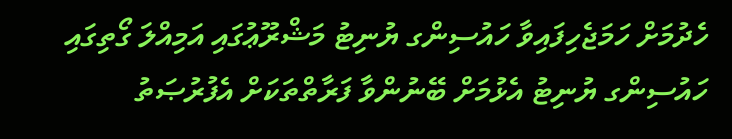ހެދުމަށް ހަމަޖެހިފައިވާ ހައުސިންގ ޔުނިޓު މަޝްރޫޢުގައި އަމިއްލަ ގޯތިގައި ހައުސިންގ ޔުނިޓު އެޅުމަށް ބޭނުންވާ ފަރާތްތަކަށް އެފުރުޞަތު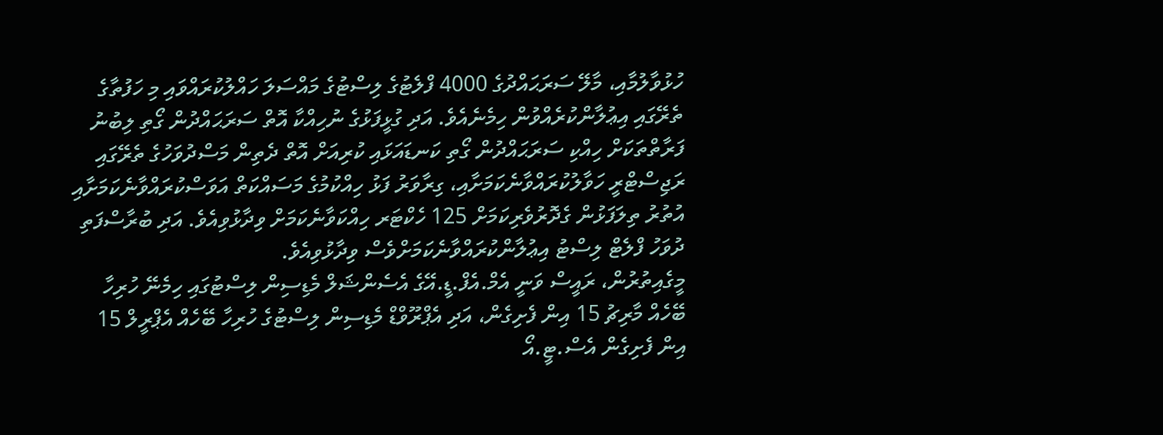ހުޅުވާލުމާއި، މާލޭ ސަރަޙައްދުގެ 4000 ފްލެޓުގެ ލިސްޓުގެ މައްސަލަ ހައްލުކުރައްވައި މި ހަފުތާގެ ތެރޭގައި އިޢުލާންކުރެއްވުން ހިމެނެއެވެ. އަދި ގުޅީފަޅުގެ ނުހިއްކާ އޮތް ސަރަޙައްދުން ގޯތި ލިބުނު ފަރާތްތަކަށް ހިއްކި ސަރަޙައްދުން ގޯތި ކަނޑައަޅައި ކުރިއަށް އޮތް ދެތިން މަސްދުވަހުގެ ތެރޭގައި ރަޖިސްޓްރީ ހަވާލުކުރައްވާނެކަމަށާއި، ގިރާވަރު ފަޅު ހިއްކުމުގެ މަސައްކަތް އަވަސްކުރައްވާނެކަމަށާއި އުތުރު ތިލަފަޅުން ގެދޮރުވެރިކަމަށް 125 ހެކްޓަރ ހިއްކަވާނެކަމަށް ވިދާޅުވިއެވެ. އަދި ބުރާސްފަތި ދުވަހު ފްލެޓް ލިސްޓު އިޢުލާންކުރައްވާނެކަމަށްވެސް ވިދާޅުވިއެވެ.
މީގެއިތުރުން، ރައީސް ވަނީ އެމް.އެފް.ޑީ.އޭގެ އެސެންޝަލް މެޑިސިން ލިސްޓުގައި ހިމެނޭ ހުރިހާ ބޭހެއް މާރިޗު 15 އިން ފެށިގެން، އަދި އެޕްރޫވްޑް މެޑިސިން ލިސްޓުގެ ހުރިހާ ބޭހެއް އެޕްރީލް 15 އިން ފެށިގެން އެސް.ޓީ.އޯ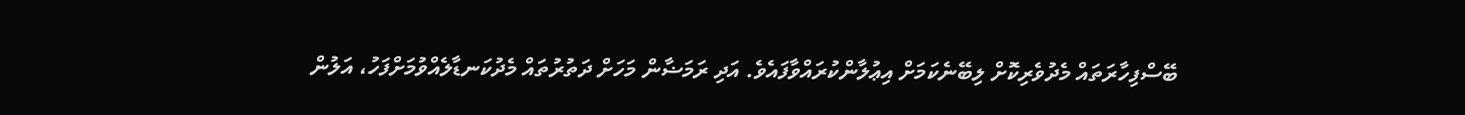ބޭސްފިހާރަތައް މެދުވެރިކޮށް ލިބޭނެކަމަށް އިޢުލާންކުރައްވާފައެވެ. އަދި ރަމަޟާން މަހަށް ދަތުރުތައް މެދުކަނޑާލެއްވުމަށްފަހު، އަލުން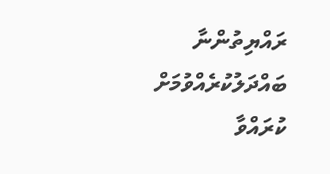ރައްޔިތުންނާ ބައްދަލުކުރެއްވުމަށް ކުރައްވާ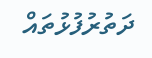ދަތުރުފުޅުތައް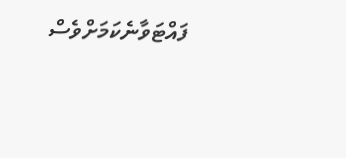ފައްޓަވާނެކަމަށްވެސް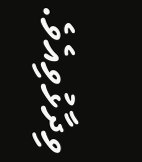ވިދާޅުވިއެވެ.